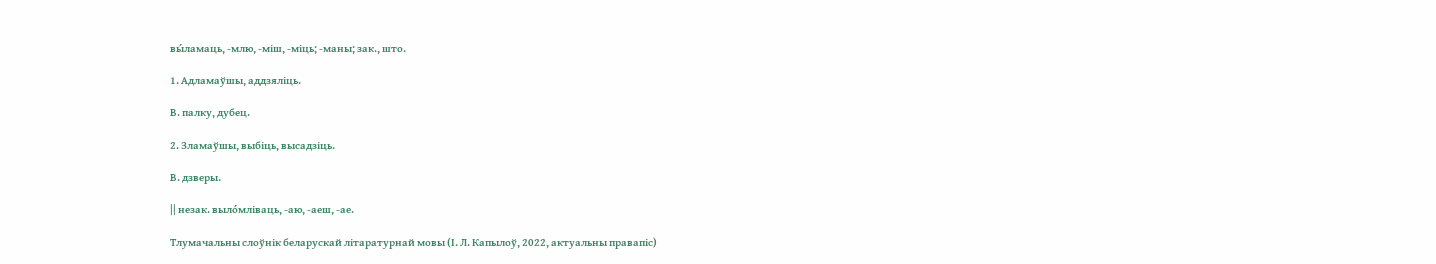вы́ламаць, -млю, -міш, -міць; -маны; зак., што.

1. Адламаўшы, аддзяліць.

В. палку, дубец.

2. Зламаўшы, выбіць, высадзіць.

В. дзверы.

|| незак. выло́мліваць, -аю, -аеш, -ае.

Тлумачальны слоўнік беларускай літаратурнай мовы (І. Л. Капылоў, 2022, актуальны правапіс)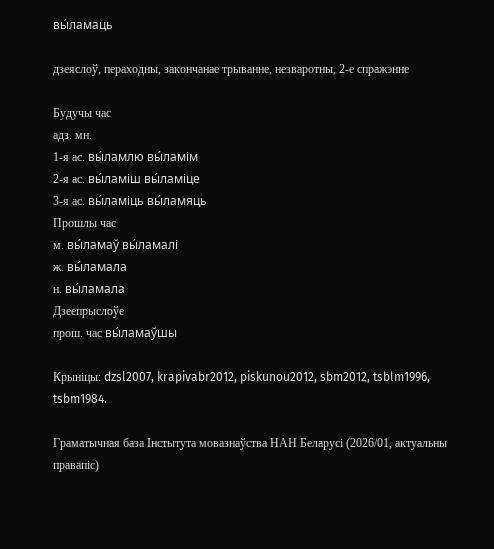вы́ламаць

дзеяслоў, пераходны, закончанае трыванне, незваротны, 2-е спражэнне

Будучы час
адз. мн.
1-я ас. вы́ламлю вы́ламім
2-я ас. вы́ламіш вы́ламіце
3-я ас. вы́ламіць вы́ламяць
Прошлы час
м. вы́ламаў вы́ламалі
ж. вы́ламала
н. вы́ламала
Дзеепрыслоўе
прош. час вы́ламаўшы

Крыніцы: dzsl2007, krapivabr2012, piskunou2012, sbm2012, tsblm1996, tsbm1984.

Граматычная база Інстытута мовазнаўства НАН Беларусі (2026/01, актуальны правапіс)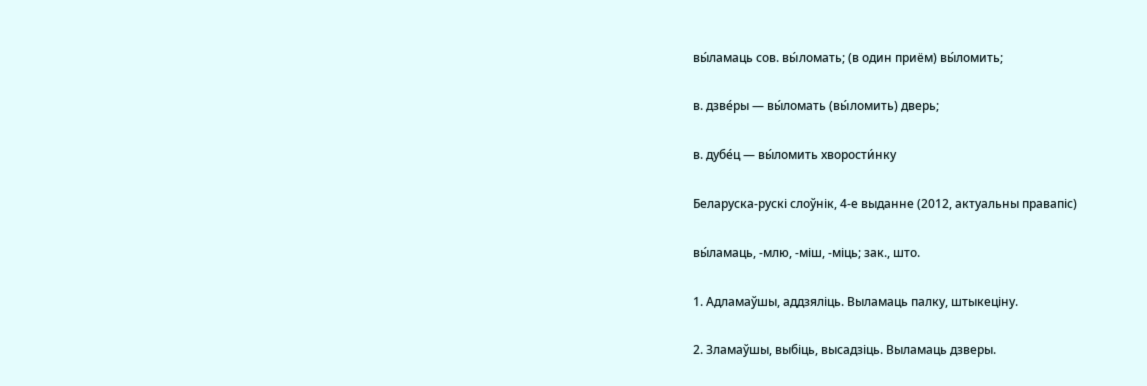вы́ламаць сов. вы́ломать; (в один приём) вы́ломить;

в. дзве́ры — вы́ломать (вы́ломить) дверь;

в. дубе́ц — вы́ломить хворости́нку

Беларуска-рускі слоўнік, 4-е выданне (2012, актуальны правапіс)

вы́ламаць, ‑млю, ‑міш, ‑міць; зак., што.

1. Адламаўшы, аддзяліць. Выламаць палку, штыкеціну.

2. Зламаўшы, выбіць, высадзіць. Выламаць дзверы.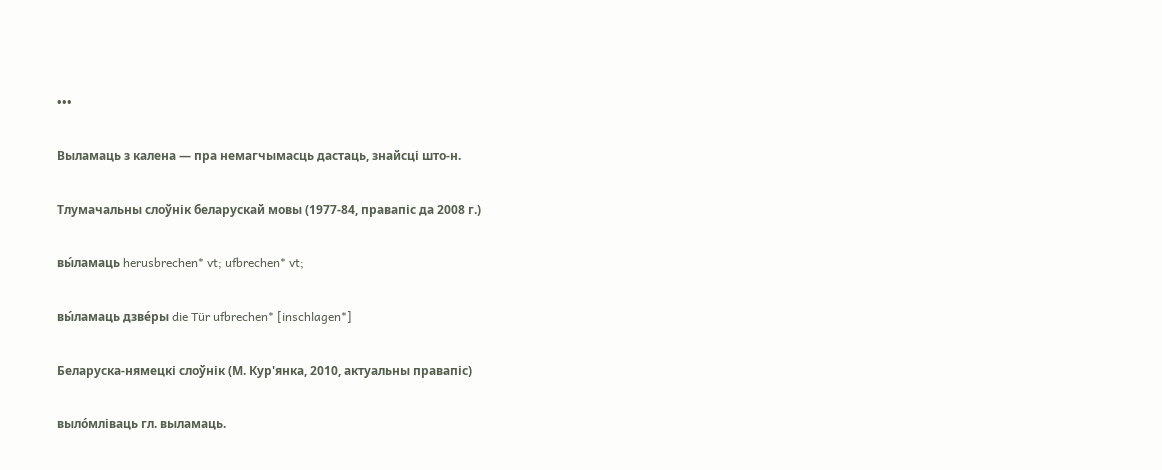•••

Выламаць з калена — пра немагчымасць дастаць, знайсці што‑н.

Тлумачальны слоўнік беларускай мовы (1977-84, правапіс да 2008 г.)

вы́ламаць herusbrechen* vt; ufbrechen* vt;

вы́ламаць дзве́ры die Tür ufbrechen* [inschlagen*]

Беларуска-нямецкі слоўнік (М. Кур'янка, 2010, актуальны правапіс)

выло́мліваць гл. выламаць.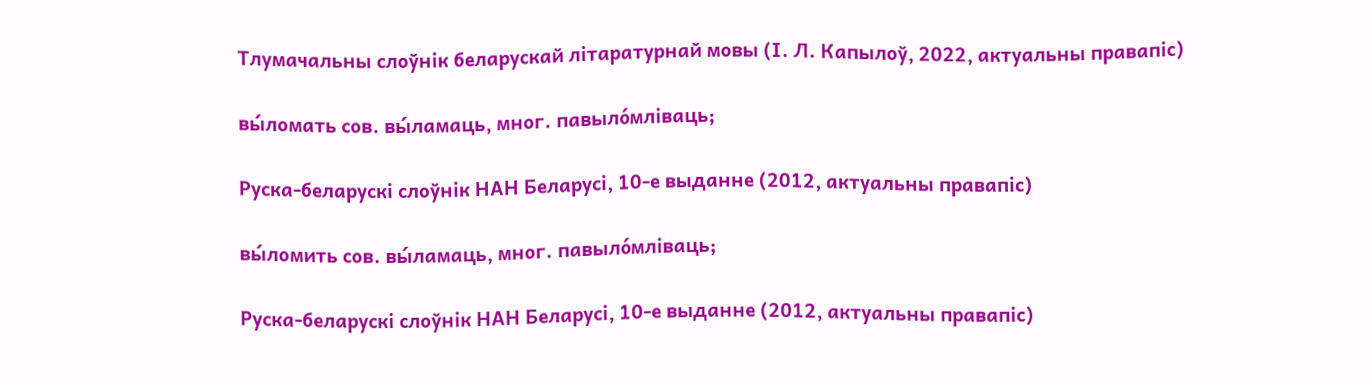Тлумачальны слоўнік беларускай літаратурнай мовы (І. Л. Капылоў, 2022, актуальны правапіс)

вы́ломать сов. вы́ламаць, мног. павыло́мліваць;

Руска-беларускі слоўнік НАН Беларусі, 10-е выданне (2012, актуальны правапіс)

вы́ломить сов. вы́ламаць, мног. павыло́мліваць;

Руска-беларускі слоўнік НАН Беларусі, 10-е выданне (2012, актуальны правапіс)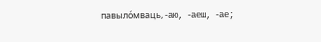павыло́мваць, ‑аю, ‑аеш, ‑ае;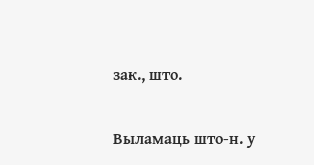зак., што.

Выламаць што‑н. у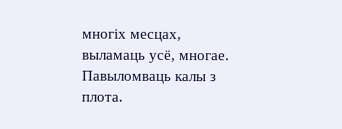многіх месцах, выламаць усё, многае. Павыломваць калы з плота.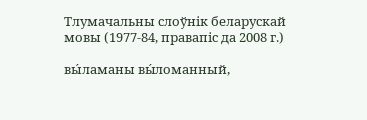Тлумачальны слоўнік беларускай мовы (1977-84, правапіс да 2008 г.)

вы́ламаны вы́ломанный,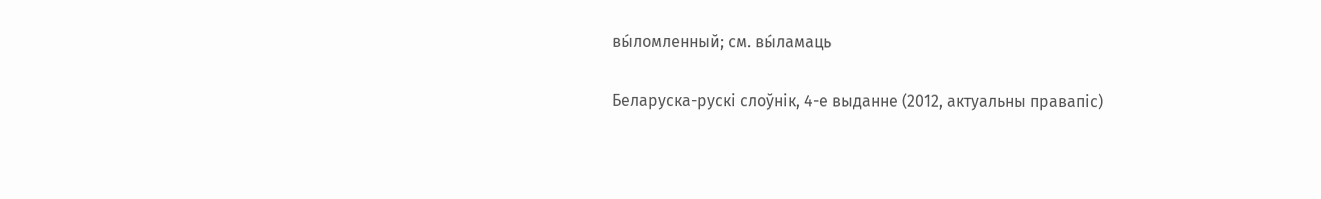вы́ломленный; см. вы́ламаць

Беларуска-рускі слоўнік, 4-е выданне (2012, актуальны правапіс)